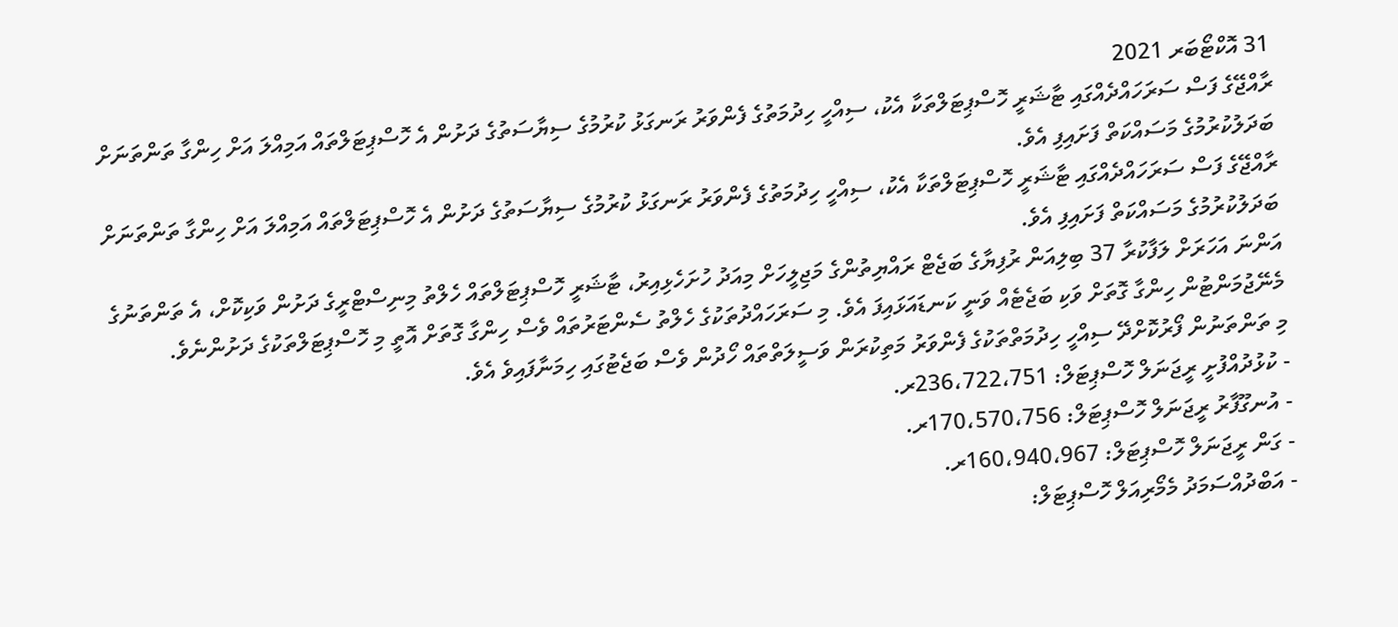31 އޮކްޓޯބަރ 2021
ރާއްޖޭގެ ފަސް ސަރަހައްދެއްގައި ޓާޝަރީ ހޮސްޕިޓަލްތަކާ އެކު، ސިއްހީ ހިދުމަތުގެ ފެންވަރު ރަނގަޅު ކުރުމުގެ ސިޔާސަތުގެ ދަށުން އެ ހޮސްޕިޓަލްތައް އަމިއްލަ އަށް ހިންގާ ތަންތަނަށް ބަދަލުކުރުމުގެ މަސައްކަތް ފަށައިފި އެވެ.
ރާއްޖޭގެ ފަސް ސަރަހައްދެއްގައި ޓާޝަރީ ހޮސްޕިޓަލްތަކާ އެކު، ސިއްހީ ހިދުމަތުގެ ފެންވަރު ރަނގަޅު ކުރުމުގެ ސިޔާސަތުގެ ދަށުން އެ ހޮސްޕިޓަލްތައް އަމިއްލަ އަށް ހިންގާ ތަންތަނަށް ބަދަލުކުރުމުގެ މަސައްކަތް ފަށައިފި އެވެ.
އަންނަ އަހަރަށް ލަފާކުރާ 37 ބިލިއަން ރުފިޔާގެ ބަޖެޓް ރައްޔިތުންގެ މަޖިލީހަށް މިއަދު ހުށަހެޅިއިރު، ޓާޝަރީ ހޮސްޕިޓަލްތައް ހެލްތު މިނިސްޓްރީގެ ދަށުން ވަކިކޮށް، އެ ތަންތަނުގެ މެނޭޖުމަންޓުން ހިންގާ ގޮތަށް ވަކި ބަޖެޓެއް ވަނީ ކަނޑައަޅައިފަ އެވެ. މި ސަރަހައްދުތަކުގެ ހެލްތު ސެންޓަރުތައް ވެސް ހިންގާ ގޮތަށް އޮތީ މި ހޮސްޕިޓަލްތަކުގެ ދަށުންނެވެ.
މި ތަންތަނުން ފޯރުކޮށްދޭ ސިއްހީ ހިދުމަތްތަކުގެ ފެންވަރު މަތިކުރަން ވަސީލަތްތައް ހޯދުން ވެސް ބަޖެޓުގައި ހިމަނާފައިވެ އެވެ.
- ކުޅުދުއްފުށީ ރީޖަނަލް ހޮސްޕިޓަލް: 236،722،751ރ.
- އުނގޫފާރު ރީޖަނަލް ހޮސްޕިޓަލް: 170،570،756ރ.
- ގަން ރީޖަނަލް ހޮސްޕިޓަލް: 160،940،967ރ.
- އަބްދުއްސަމަދު މެމޯރިއަލް ހޮސްޕިޓަލް: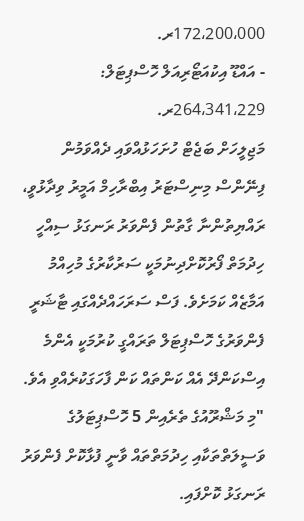172،200،000ރ.
- އައްޑޫ އިކުއަޓޯރިއަލް ހޮސްޕިޓަލް: 264،341،229ރ.
މަޖިލީހަށް ބަޖެޓް ހުށަހަޅުއްވައި ދެއްވަމުން ފިނޭންސް މިނިސްޓަރު އިބްރާހިމް އަމީރު ވިދާޅުވީ، ރައްޔިތުންނާ ގާތުން ފެންވަރު ރަނގަޅު ސިއްހީ ހިދުމަތް ފޯރުކޮށްދިނުމަކީ ސަރުކާރުގެ މުހިއްމު އަމާޒެއް ކަމަށެވެ. ފަސް ސަރަހައްދެއްގައި ޓާޝަރީ ފެންވަރުގެ ހޮސްޕިޓަލް ތަރައްގީ ކުރުމަކީ އެންމެ އިސްކަންދޭ އެއް ކަންތައް ކަން ފާހަގަކުރެއްވި އެވެ.
"މި މަޝްރޫއުގެ ތެރެއިން 5 ހޮސްޕިޓަލުގެ ވަސީލަތްތަކާއި ހިދުމަތްތައް ވާނީ ފުޅާކޮށް ފެންވަރު ރަނގަޅު ކޮށްފައި.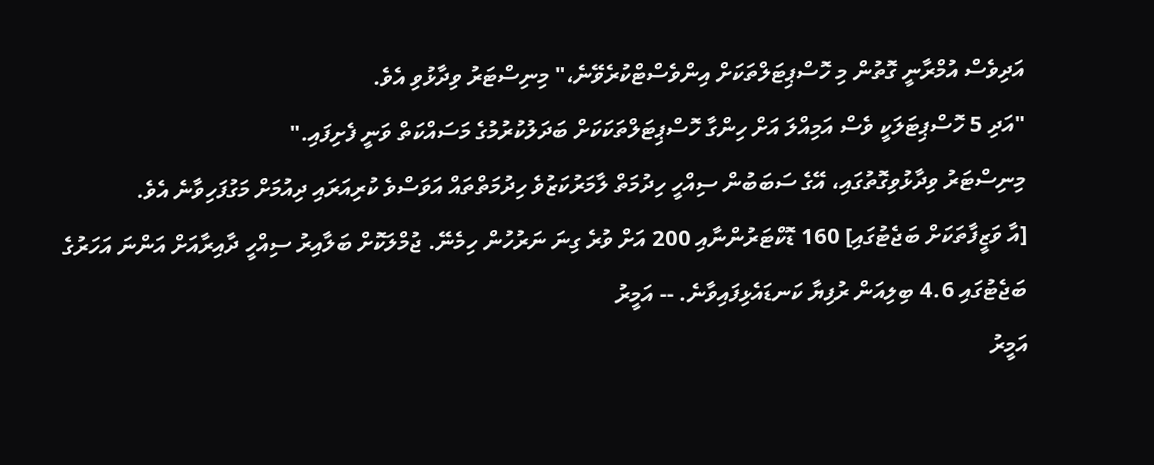އަދިވެސް އުމްރާނީ ގޮތުން މި ހޮސްޕިޓަލްތަކަށް އިންވެސްޓްކުރެވޭނެ،" މިނިސްޓަރު ވިދާޅުވި އެވެ.
"އަދި 5 ހޮސްޕިޓަލަކީ ވެސް އަމިއްލަ އަށް ހިންގާ ހޮސްޕިޓަލްތަކަކަށް ބަދަލުކުރުމުގެ މަސައްކަތް ވަނީ ފެށިފައި."
މިނިސްޓަރު ވިދާޅުވިގޮތުގައި، އޭގެ ސަބަބުން ސިއްހީ ހިދުމަތް ލާމަރުކަޒުވެ ހިދުމަތްތައް އަވަސްވެ ކުރިއަރައި ދިއުމަށް މަގުފަހިވާނެ އެވެ.
[އާ ވަޒީފާތަކަށް ބަޖެޓުގައި] 160 ޑޮކްޓަރުންނާއި 200 އަށް ވުރެ ގިނަ ނަރުހުން ހިމެނޭ. ޖުމްލަކޮށް ބަލާއިރު ސިއްހީ ދާއިރާއަށް އަންނަ އަހަރުގެ ބަޖެޓުގައި 4.6 ބިލިއަން ރުފިޔާ ކަނޑައެޅިފައިވާނެ. -- އަމީރު
އަމީރު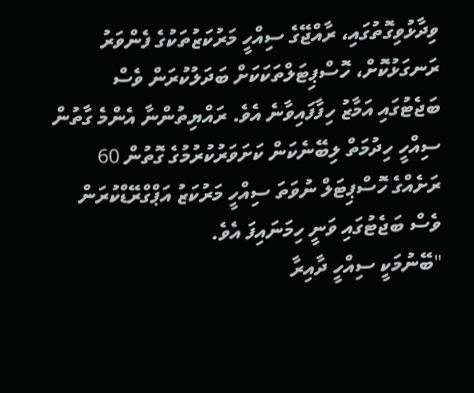ވިދާޅުވިގޮތުގައި، ރާއްޖޭގެ ސިއްހީ މަރުކަޒުތަކުގެ ފެންވަރު ރަނގަޅުކޮށް، ހޮސްޕިޓަލްތަކަކަށް ބަދަލުކުރަން ވެސް ބަޖެޓުގައި އަމާޒު ހިފާފައިވާނެ އެވެ. ރައްޔިތުންނާ އެންމެ ގާތުން ސިއްހީ ހިދުމަތް ލިބޭނެކަން ކަށަވަރުކުރުމުގެ ގޮތުން 60 ރަށެއްގެ ހޮސްޕިޓަލް ނުވަތަ ސިއްހީ މަރުކަޒު އަޕްގްރޭޑްކުރަން ވެސް ބަޖެޓުގައި ވަނީ ހިމަނައިފަ އެވެ.
"ބޭނުމަކީ ސިއްހީ ދާއިރާ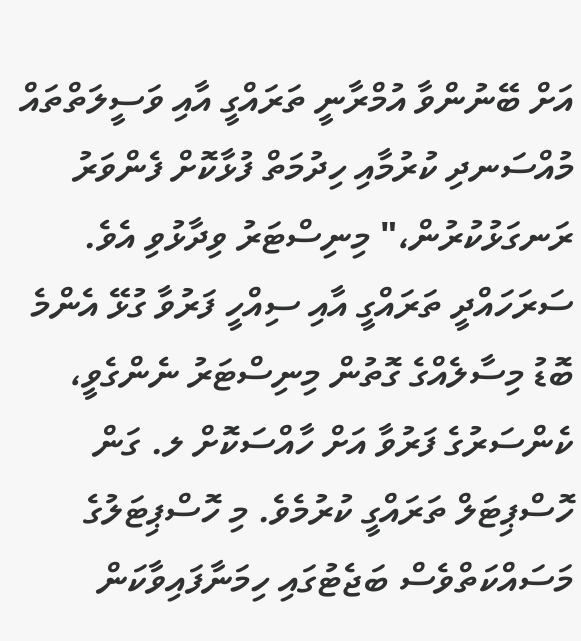އަށް ބޭނުންވާ އުމްރާނީ ތަރައްގީ އާއި ވަސީލަތްތައް މުއްސަނދި ކުރުމާއި ހިދުމަތް ފުޅާކޮށް ފެންވަރު ރަނގަޅުކުރުން،" މިނިސްޓަރު ވިދާޅުވި އެވެ.
ސަރަހައްދީ ތަރައްގީ އާއި ސިއްހީ ފަރުވާ ގުޅޭ އެންމެ ބޮޑު މިސާލެއްގެ ގޮތުން މިނިސްޓަރު ނެންގެވީ، ކެންސަރުގެ ފަރުވާ އަށް ހާއްސަކޮށް ލ. ގަން ހޮސްޕިޓަލް ތަރައްގީ ކުރުމެވެ. މި ހޮސްޕިޓަލުގެ މަސައްކަތްވެސް ބަޖެޓުގައި ހިމަނާފައިވާކަން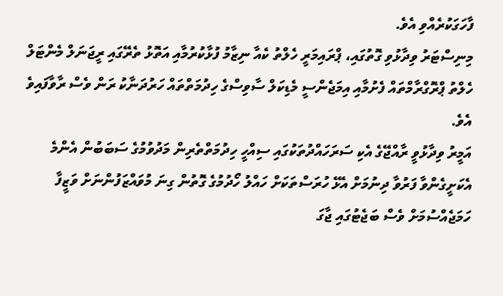ފާހަގަކުރެއްވި އެވެ.
މިނިސްޓަރު ވިދާޅުވި ގޮތުގައި، ޕްރައިމަރީ ހެލްތު ކެއާ ނިޒާމު ފުޅާކުރުމާއި އަތޮޅު ތެރޭގައި ރީޖަނަލް މެންޓަލް ހެލްތު ޕްރޮގްރާމްތައް ފެށުމާއި އިމަޖެންސީ މެޑިކަލް ސާވިސްގެ ހިދުމަތްތައް ހަރުދަނާކު ރަން ވެސް ރާވާފައިވެ އެވެ.
އަމީރު ވިދާޅުވީ ރާއްޖޭގެ އެކި ސަރަހައްދުތަކުގައި ސިއްހީ ހިދުމަތްތެރިން މަދުވުމުގެ ސަބަބުން އެންމެ އެކަށީގެންވާ ފަރުވާ ދިނުމަށް އެޅޭ ހުރަސްތަކަށް ހައްލު ހޯދުމުގެ ގޮތުން ގިނަ މުވައްޒަފުންނަށް ވަޒީފާ ހަމަޖެއްސުމަށް ވެސް ބަޖެޓުގައި ޖާގަ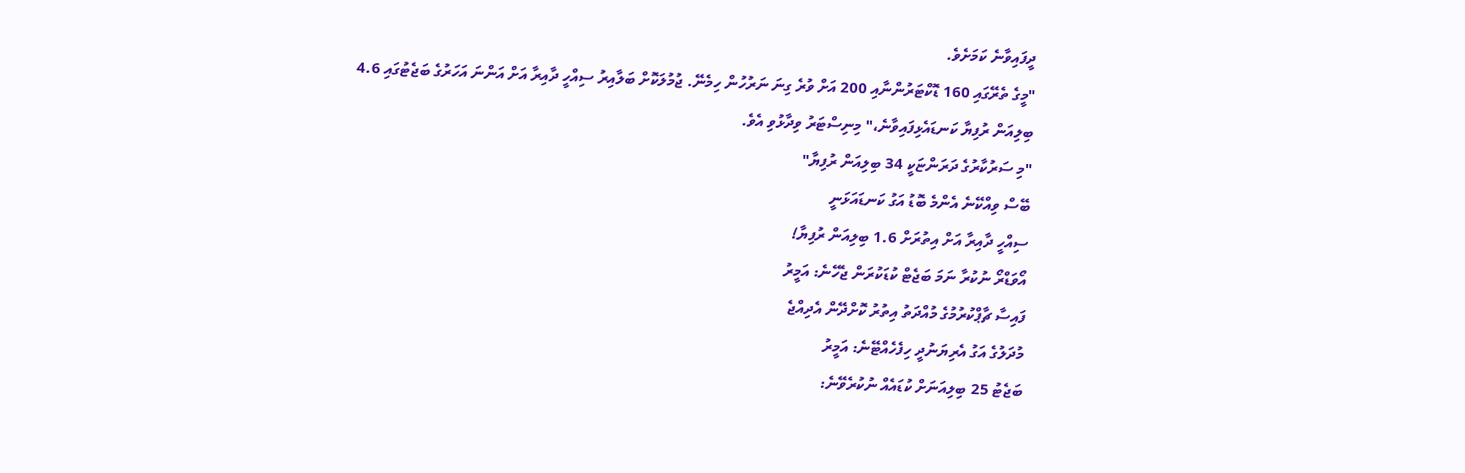ދީފައިވާނެ ކަމަށެވެ.
"މީގެ ތެރޭގައި 160 ޑޮކްޓަރުންނާއި 200 އަށް ވުރެ ގިނަ ނަރުހުން ހިމެނޭ. ޖުމުލަކޮށް ބަލާއިރު ސިއްހީ ދާއިރާ އަށް އަންނަ އަހަރުގެ ބަޖެޓުގައި 4.6 ބިލިއަން ރުފިޔާ ކަނޑައެޅިފައިވާނެ،" މިނިސްޓަރު ވިދާޅުވި އެވެ.
"މި ސަރުކާރުގެ ދަރަންޏަކީ 34 ބިލިއަން ރުފިޔާ"
ބޭސް ވިއްކޭނެ އެންމެ ބޮޑު އަގު ކަނޑައަޅަނީ
ސިއްހީ ދާއިރާ އަށް އިތުރަށް 1.6 ބިލިއަން ރުފިޔާ!
އޯވަޑްރޯ ނުކުރާ ނަމަ ބަޖެޓް ކުޑަކުރަން ޖެހޭނެ: އަމީރު
ފައިސާ ޗާޕްކުރުމުގެ މުއްދަތު އިތުރު ކޮށްދޭން އެދިއްޖެ
މުދަލުގެ އަގު އެރިޔަނުދީ ހިފެހެއްޓޭނެ: އަމީރު
ބަޖެޓު 25 ބިލިއަނަށް ކުޑައެއް ނުކުރެވޭނެ: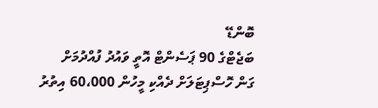ބޮންޑޭ
ބަޖެޓްގެ 90 ޕަސެންޓް އޮތީ ވައުދު ފުއްދުމަށް
ގަން ހޮސްޕިޓަލަށް ދެއްކި މީހުން 60،000 އިތުރު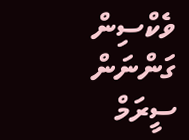ވެކްސިން ގަންނަން ސީރަމް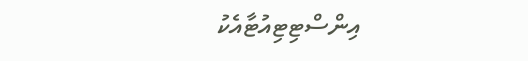އިންސްޓިޓިއުޓާއެކު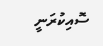ސޮއިކުރަނީ